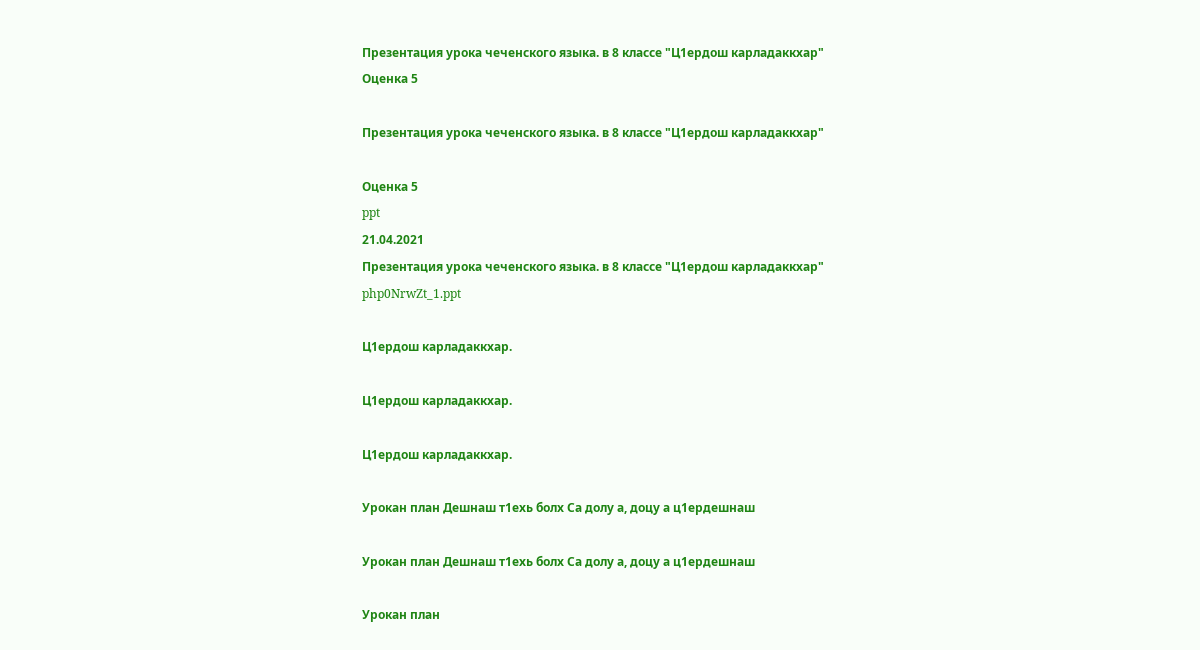Презентация урока чеченского языка. в 8 классе "Ц1ердош карладаккхар"
Оценка 5

Презентация урока чеченского языка. в 8 классе "Ц1ердош карладаккхар"

Оценка 5
ppt
21.04.2021
Презентация урока чеченского языка. в 8 классе "Ц1ердош карладаккхар"
php0NrwZt_1.ppt

Ц1ердош карладаккхар.

Ц1ердош карладаккхар.

Ц1ердош карладаккхар.

Урокан план Дешнаш т1ехь болх Са долу а, доцу а ц1ердешнаш

Урокан план Дешнаш т1ехь болх Са долу а, доцу а ц1ердешнаш

Урокан план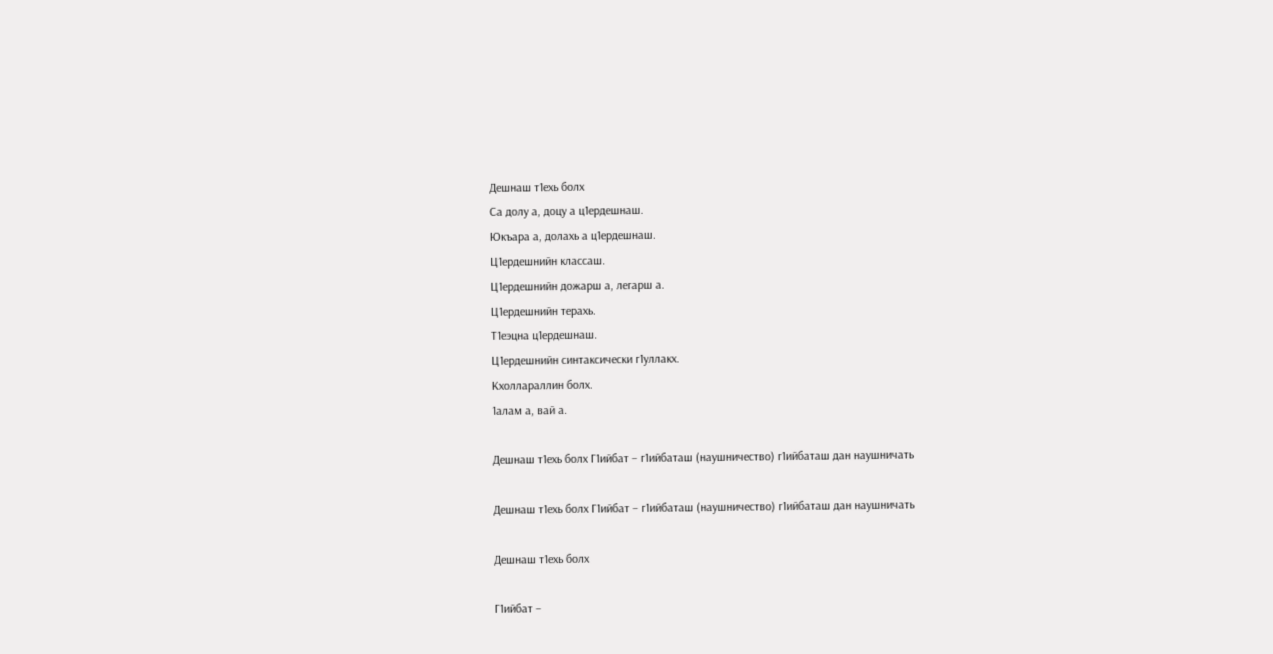Дешнаш т1ехь болх
Са долу а, доцу а ц1ердешнаш.
Юкъара а, долахь а ц1ердешнаш.
Ц1ердешнийн классаш.
Ц1ердешнийн дожарш а, легарш а.
Ц1ердешнийн терахь.
Т1еэцна ц1ердешнаш.
Ц1ердешнийн синтаксически г1уллакх.
Кхоллараллин болх.
1алам а, вай а.

Дешнаш т1ехь болх Г1ийбат – г1ийбаташ (наушничество) г1ийбаташ дан наушничать

Дешнаш т1ехь болх Г1ийбат – г1ийбаташ (наушничество) г1ийбаташ дан наушничать

Дешнаш т1ехь болх

Г1ийбат –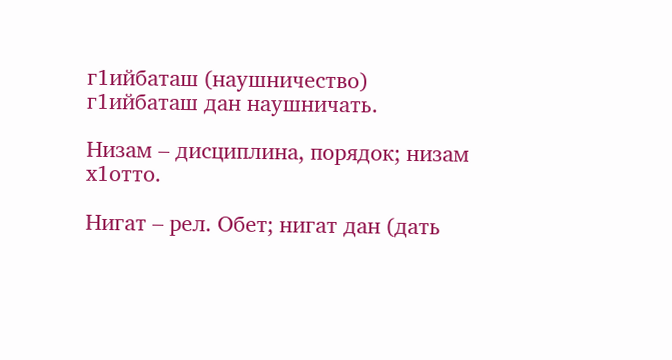г1ийбаташ (наушничество)
г1ийбаташ дан наушничать.

Низам – дисциплина, порядок; низам х1отто.

Нигат – рел. Обет; нигат дан (дать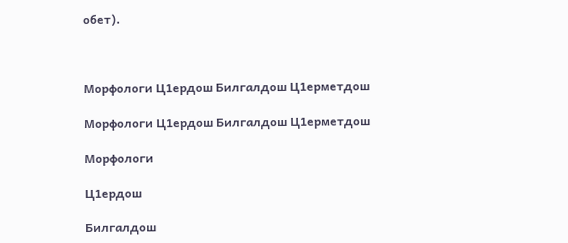обет).



Морфологи Ц1ердош Билгалдош Ц1ерметдош

Морфологи Ц1ердош Билгалдош Ц1ерметдош

Морфологи

Ц1ердош

Билгалдош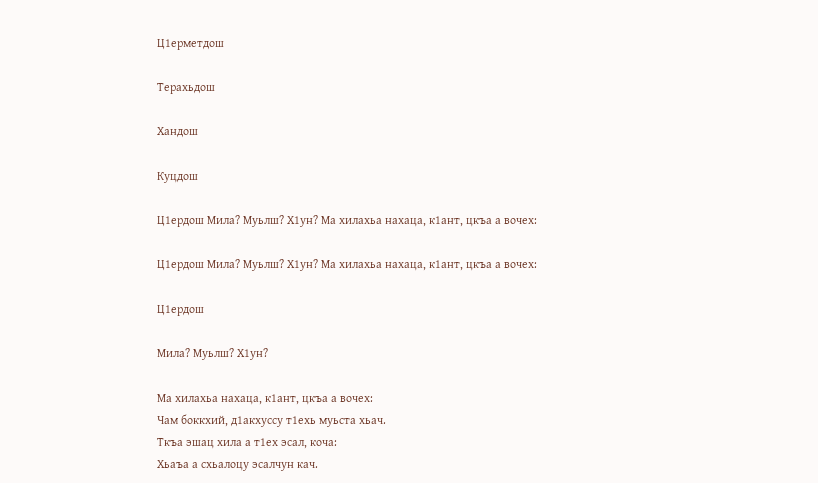Ц1ерметдош

Терахьдош

Хандош

Куцдош

Ц1ердош Мила? Муьлш? Х1ун? Ма хилахьа нахаца, к1ант, цкъа а вочех:

Ц1ердош Мила? Муьлш? Х1ун? Ма хилахьа нахаца, к1ант, цкъа а вочех:

Ц1ердош

Мила? Муьлш? Х1ун?

Ма хилахьа нахаца, к1ант, цкъа а вочех:
Чам боккхий, д1акхуссу т1ехь муьста хьач.
Ткъа эшац хила а т1ех эсал, коча:
Хьаъа а схьалоцу эсалчун кач.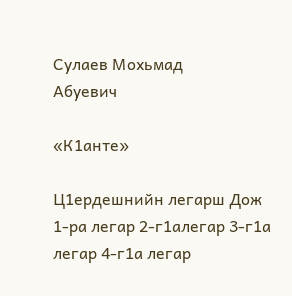Сулаев Мохьмад
Абуевич

«К1анте»

Ц1ердешнийн легарш Дож 1-ра легар 2-г1алегар 3-г1а легар 4-г1а легар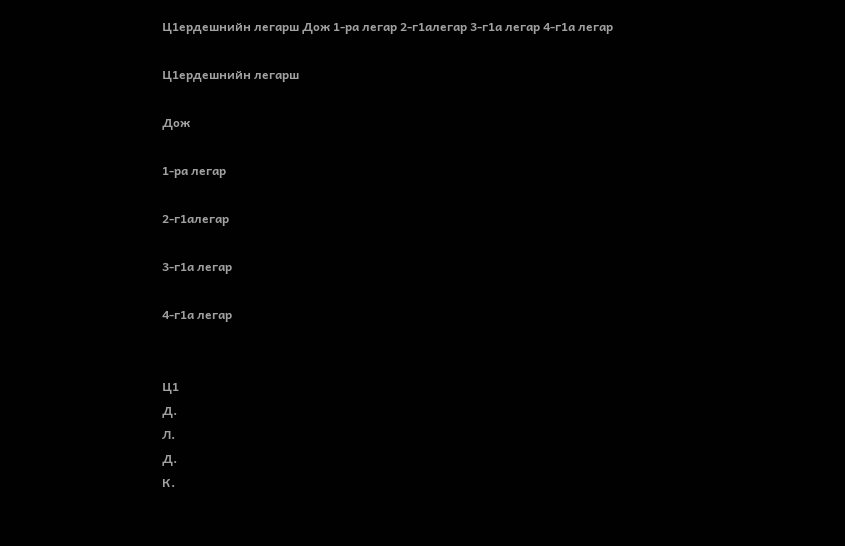Ц1ердешнийн легарш Дож 1-ра легар 2-г1алегар 3-г1а легар 4-г1а легар

Ц1ердешнийн легарш

Дож

1-ра легар

2-г1алегар

3-г1а легар

4-г1а легар


Ц1
Д.
Л.
Д.
К.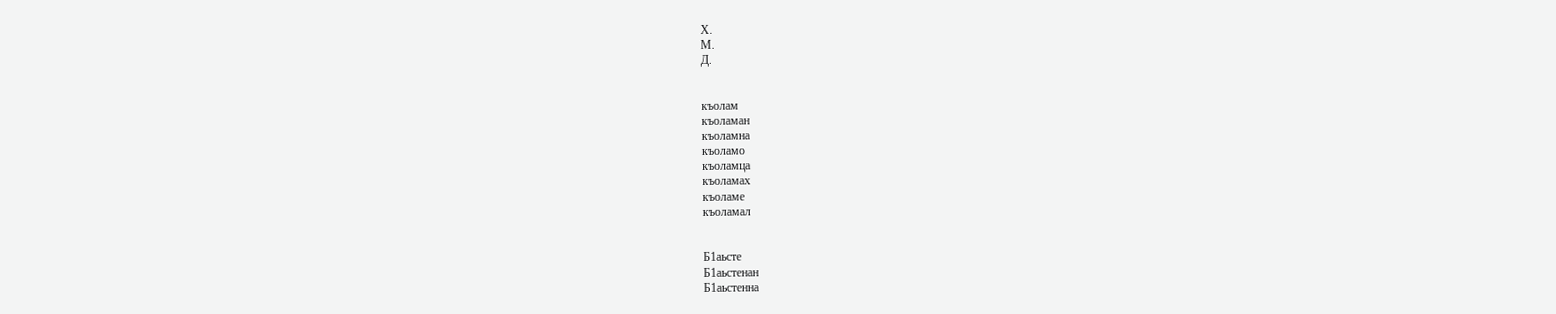Х.
М.
Д.


къолам
къоламан
къоламна
къоламо
къоламца
къоламах
къоламе
къоламал


Б1аьсте
Б1аьстенан
Б1аьстенна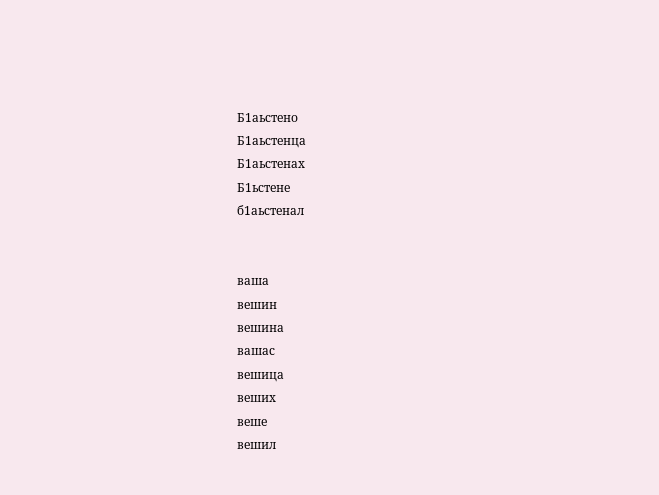Б1аьстено
Б1аьстенца
Б1аьстенах
Б1ьстене
б1аьстенал


ваша
вешин
вешина
вашас
вешица
веших
веше
вешил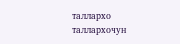таллархо
таллархочун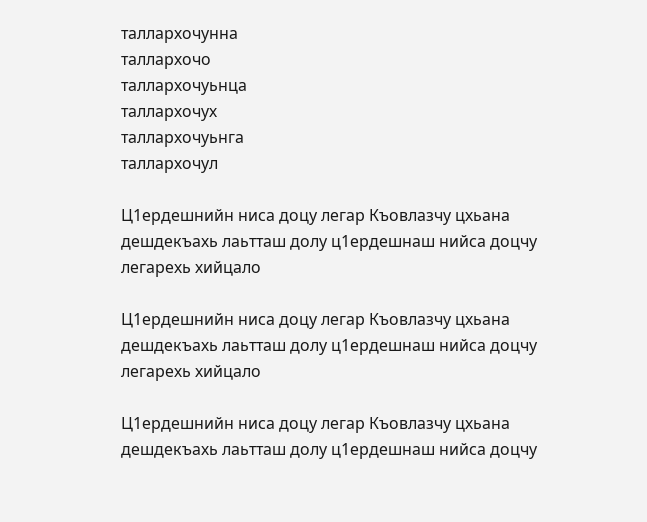таллархочунна
таллархочо
таллархочуьнца
таллархочух
таллархочуьнга
таллархочул

Ц1ердешнийн ниса доцу легар Къовлазчу цхьана дешдекъахь лаьтташ долу ц1ердешнаш нийса доцчу легарехь хийцало

Ц1ердешнийн ниса доцу легар Къовлазчу цхьана дешдекъахь лаьтташ долу ц1ердешнаш нийса доцчу легарехь хийцало

Ц1ердешнийн ниса доцу легар Къовлазчу цхьана дешдекъахь лаьтташ долу ц1ердешнаш нийса доцчу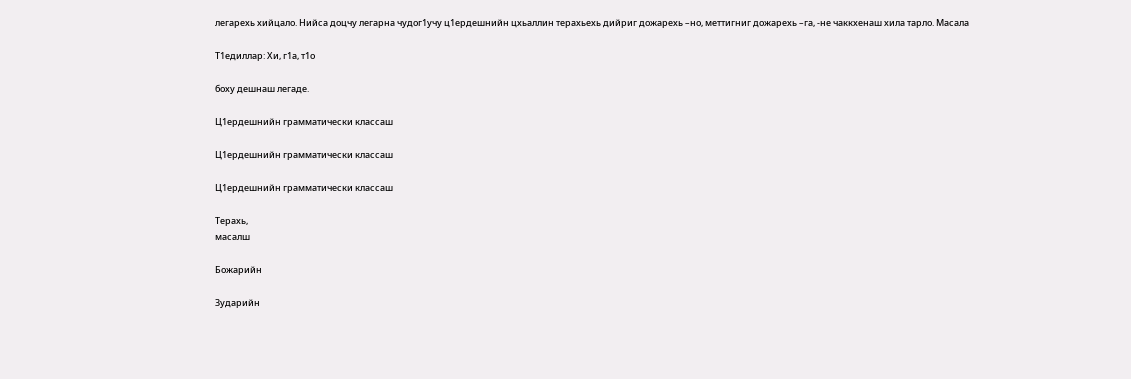легарехь хийцало. Нийса доцчу легарна чудог1учу ц1ердешнийн цхьаллин терахьехь дийриг дожарехь –но, меттигниг дожарехь –га, -не чаккхенаш хила тарло. Масала

Т1едиллар: Хи, г1а, т1о

боху дешнаш легаде.

Ц1ердешнийн грамматически классаш

Ц1ердешнийн грамматически классаш

Ц1ердешнийн грамматически классаш

Терахь,
масалш

Божарийн

Зударийн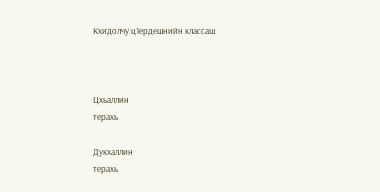Кхидолчу ц1ердешнийн классаш



Цхьаллин
терахь

Дукхаллин
терахь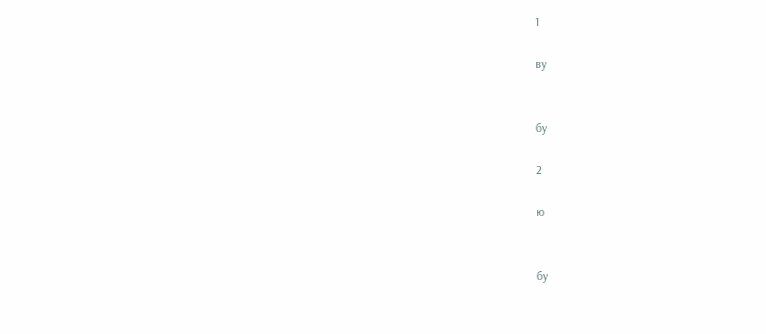1

ву


бу

2

ю


бу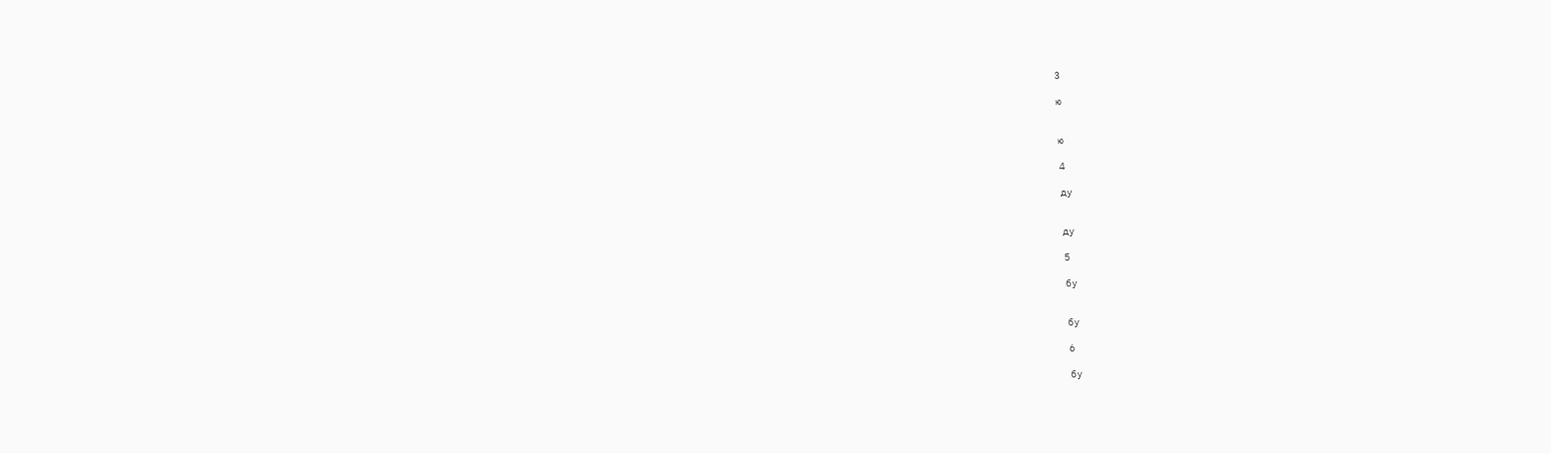3

ю


ю

4

ду


ду

5

бу


бу

6

бу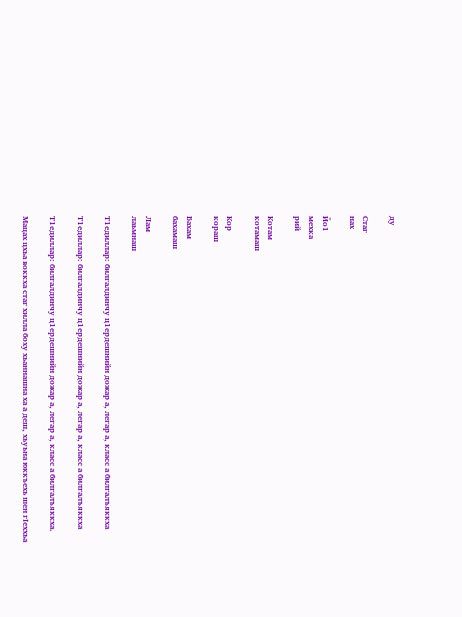ду

Стаг
нах

Йо1
мехка
рий

Котам
котамаш

Кор
кораш

Бахам
бахамаш

Лам
лаьмнаш

Т1едиллар: билгалдинчу ц1ердешнийн дожар а, легар а, класс а билгалъяккха

Т1едиллар: билгалдинчу ц1ердешнийн дожар а, легар а, класс а билгалъяккха

Т1едиллар: билгалдинчу ц1ердешнийн дожар а, легар а, класс а билгалъяккха.

Мацах цхьа воккха стаг хилла боху хьаннашна ха а деш, хьуьна юккъехь шен гӀеххьа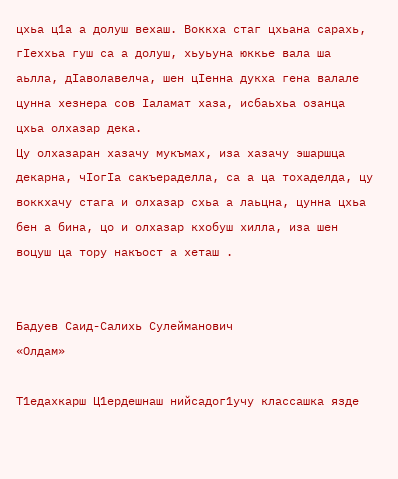цхьа ц1а а долуш вехаш. Воккха стаг цхьана сарахь, гӀеххьа гуш са а долуш, хьуьуна юккье вала ша аьлла, дӀаволавелча, шен цӀенна дукха гена валале цунна хезнера сов Ӏаламат хаза, исбаьхьа озанца цхьа олхазар дека.
Цу олхазаран хазачу мукъмах, иза хазачу эшаршца декарна, чӀогӀа сакъераделла, са а ца тохаделда, цу воккхачу стага и олхазар схьа а лаьцна, цунна цхьа бен а бина, цо и олхазар кхобуш хилла, иза шен воцуш ца тору накъост а хеташ .


Бадуев Саид-Салихь Сулейманович
«Олдам»

Т1едахкарш Ц1ердешнаш нийсадог1учу классашка язде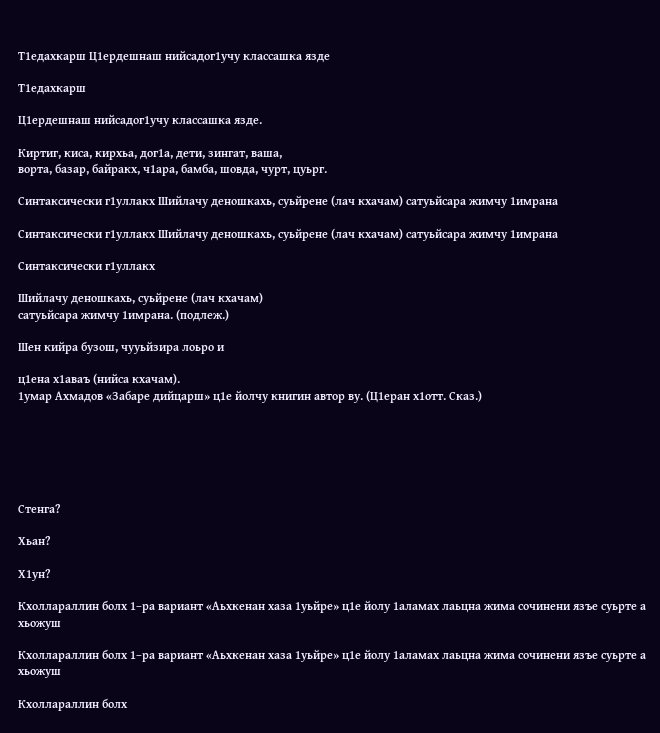Т1едахкарш Ц1ердешнаш нийсадог1учу классашка язде

Т1едахкарш

Ц1ердешнаш нийсадог1учу классашка язде.

Киртиг, киса, кирхьа, дог1а, дети, зингат, ваша,
ворта, базар, байракх, ч1ара, бамба, шовда, чурт, цуьрг.

Синтаксически г1уллакх Шийлачу деношкахь, суьйрене (лач кхачам) сатуьйсара жимчу 1имрана

Синтаксически г1уллакх Шийлачу деношкахь, суьйрене (лач кхачам) сатуьйсара жимчу 1имрана

Синтаксически г1уллакх

Шийлачу деношкахь, суьйрене (лач кхачам)
сатуьйсара жимчу 1имрана. (подлеж.)

Шен кийра бузош, чууьйзира лоьро и

ц1ена х1аваъ (нийса кхачам).
1умар Ахмадов «Забаре дийцарш» ц1е йолчу книгин автор ву. (Ц1еран х1отт. Сказ.)






Стенга?

Хьан?

Х1ун?

Кхоллараллин болх 1–ра вариант «Аьхкенан хаза 1уьйре» ц1е йолу 1аламах лаьцна жима сочинени язъе суьрте а хьожуш

Кхоллараллин болх 1–ра вариант «Аьхкенан хаза 1уьйре» ц1е йолу 1аламах лаьцна жима сочинени язъе суьрте а хьожуш

Кхоллараллин болх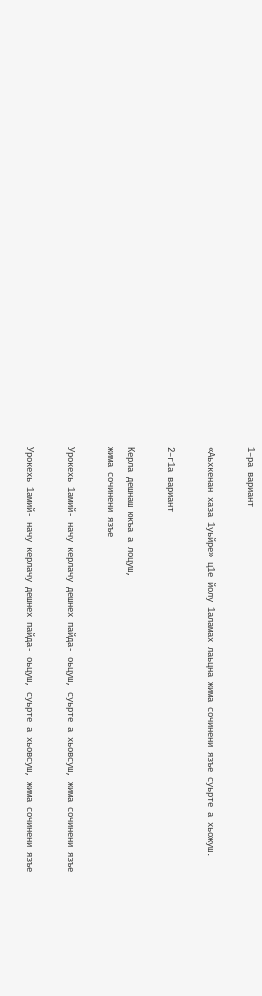1–ра вариант

«Аьхкенан хаза 1уьйре» ц1е йолу 1аламах лаьцна жима сочинени язъе суьрте а хьожуш.

2–г1а вариант

Керла дешнаш юкъа а лоцуш,
жима сочинени язъе

Урокехь 1амий- начу керлачу дешнех пайда- оьцуш, суьрте а хьовсуш, жима сочинени язъе

Урокехь 1амий- начу керлачу дешнех пайда- оьцуш, суьрте а хьовсуш, жима сочинени язъе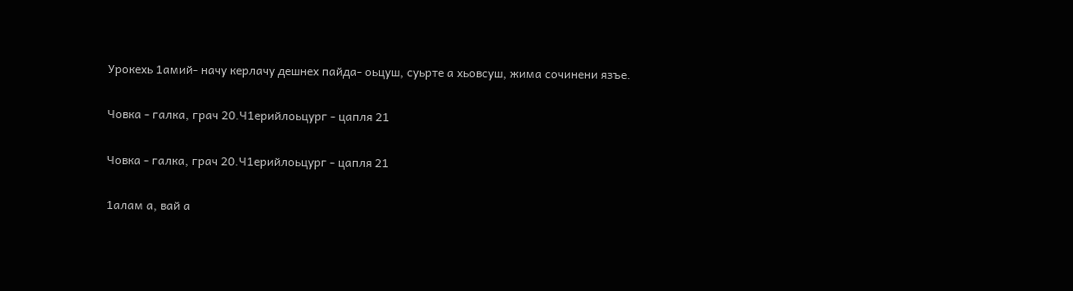Урокехь 1амий- начу керлачу дешнех пайда- оьцуш, суьрте а хьовсуш, жима сочинени язъе.

Човка - галка, грач 20.Ч1ерийлоьцург - цапля 21

Човка - галка, грач 20.Ч1ерийлоьцург - цапля 21

1алам а, вай а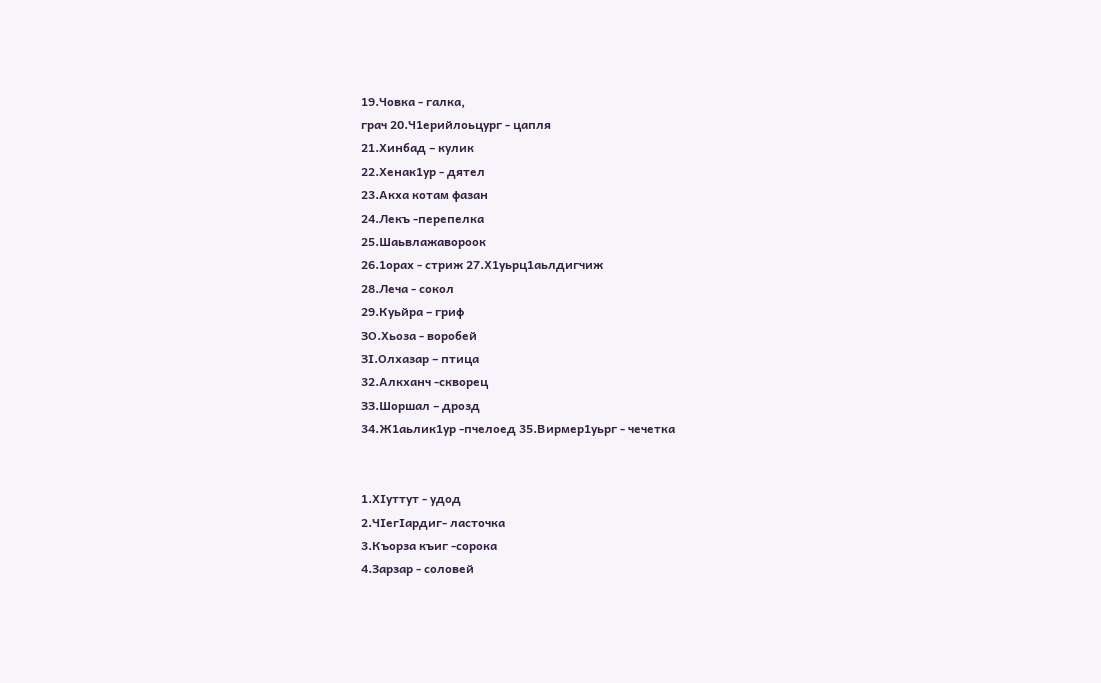19.Човка - галка,
грач 20.Ч1ерийлоьцург - цапля
21.Хинбад – кулик
22.Хенак1ур - дятел
23.Акха котам фазан
24.Лекъ -перепелка
25.Шаьвлажавороок
26.1орах - стриж 27.Х1уьрц1аьлдигчиж
28.Леча - сокол
29.Куьйра – гриф
ЗО.Хьоза - воробей
ЗӀ.Олхазар – птица
32.Алкханч -скворец
ЗЗ.Шоршал – дрозд
34.Ж1аьлик1ур -пчелоед 35.Вирмер1уьрг - чечетка


1.ХӀуттут - удод
2.ЧӀегӀардиг- ласточка
3.Къорза къиг -сорока
4.Зарзар - соловей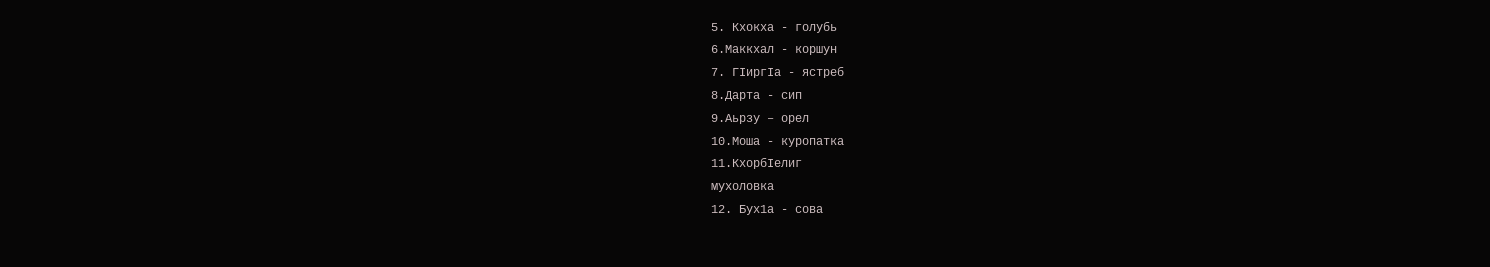5. Кхокха - голубь
6.Маккхал - коршун
7. ГӀиргӀа - ястреб
8.Дарта - сип
9.Аьрзу – орел
10.Моша - куропатка
11.КхорбӀелиг
мухоловка
12. Бух1а - сова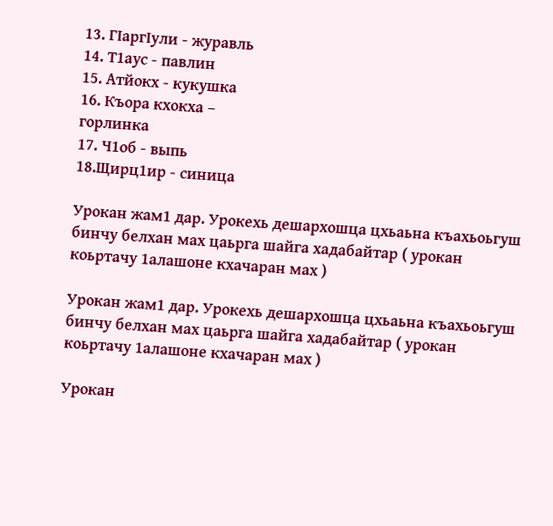13. ГӀаргӀули - журавль
14. Т1аус - павлин
15. Атйокх - кукушка
16. Къора кхокха –
горлинка
17. Ч1об - выпь
18.Щирц1ир - синица

Урокан жам1 дар. Урокехь дешархошца цхьаьна къахьоьгуш бинчу белхан мах цаьрга шайга хадабайтар ( урокан коьртачу 1алашоне кхачаран мах )

Урокан жам1 дар. Урокехь дешархошца цхьаьна къахьоьгуш бинчу белхан мах цаьрга шайга хадабайтар ( урокан коьртачу 1алашоне кхачаран мах )

Урокан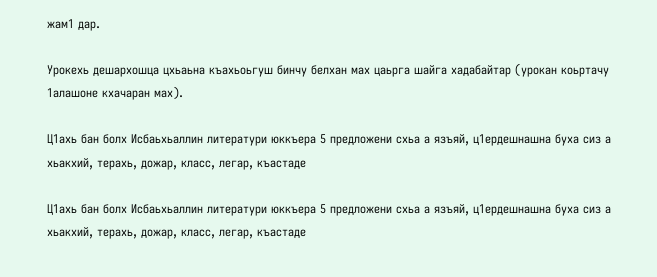жам1 дар.

Урокехь дешархошца цхьаьна къахьоьгуш бинчу белхан мах цаьрга шайга хадабайтар (урокан коьртачу 1алашоне кхачаран мах).

Ц1ахь бан болх Исбаьхьаллин литератури юккъера 5 предложени схьа а язъяй, ц1ердешнашна буха сиз а хьакхий, терахь, дожар, класс, легар, къастаде

Ц1ахь бан болх Исбаьхьаллин литератури юккъера 5 предложени схьа а язъяй, ц1ердешнашна буха сиз а хьакхий, терахь, дожар, класс, легар, къастаде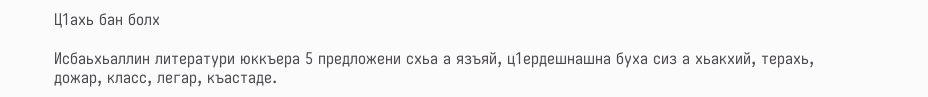Ц1ахь бан болх

Исбаьхьаллин литератури юккъера 5 предложени схьа а язъяй, ц1ердешнашна буха сиз а хьакхий, терахь, дожар, класс, легар, къастаде.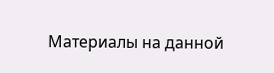Материалы на данной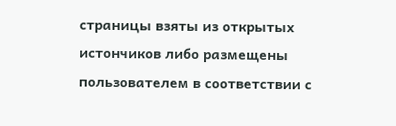страницы взяты из открытых истончиков либо размещены пользователем в соответствии с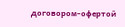договором-офертой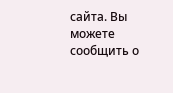сайта. Вы можете сообщить о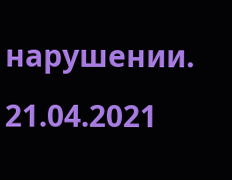нарушении.
21.04.2021